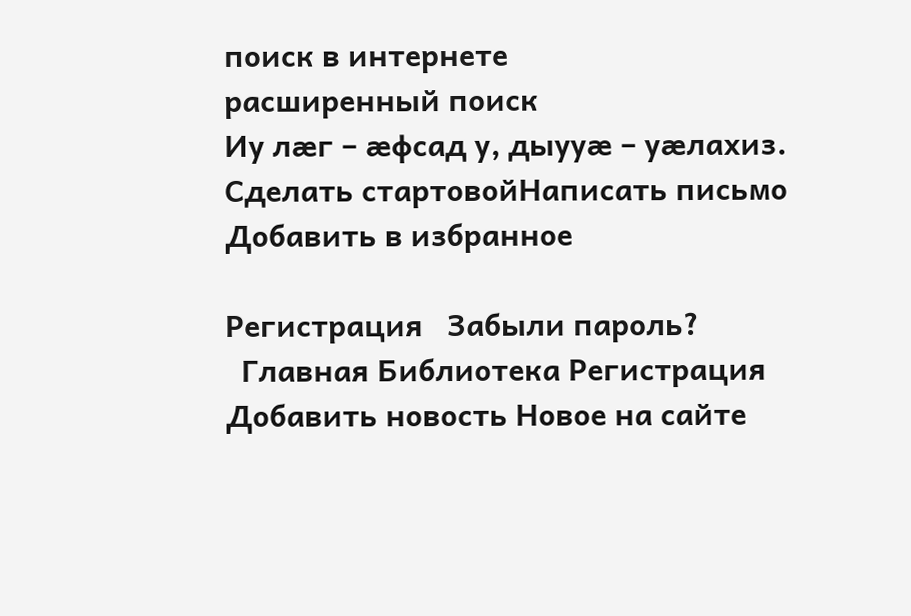поиск в интернете
расширенный поиск
Иу лæг – æфсад у, дыууæ – уæлахиз. Сделать стартовойНаписать письмо Добавить в избранное

Регистрация   Забыли пароль?
  Главная Библиотека Регистрация Добавить новость Новое на сайте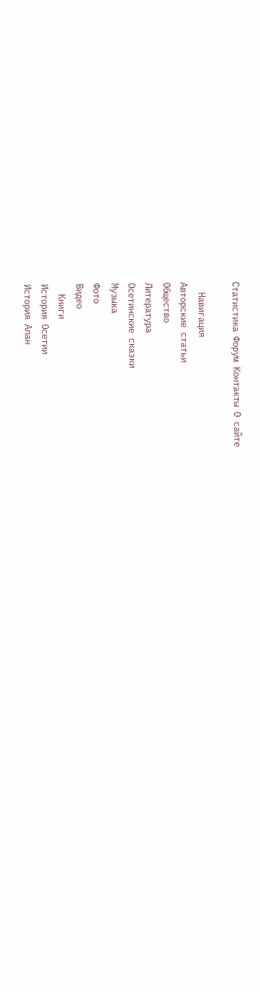Статистика Форум Контакты О сайте

  Навигация
Авторские статьи
Общество
Литература
Осетинские сказки
Музыка
Фото
Видео
  Книги
История Осетии
История Алан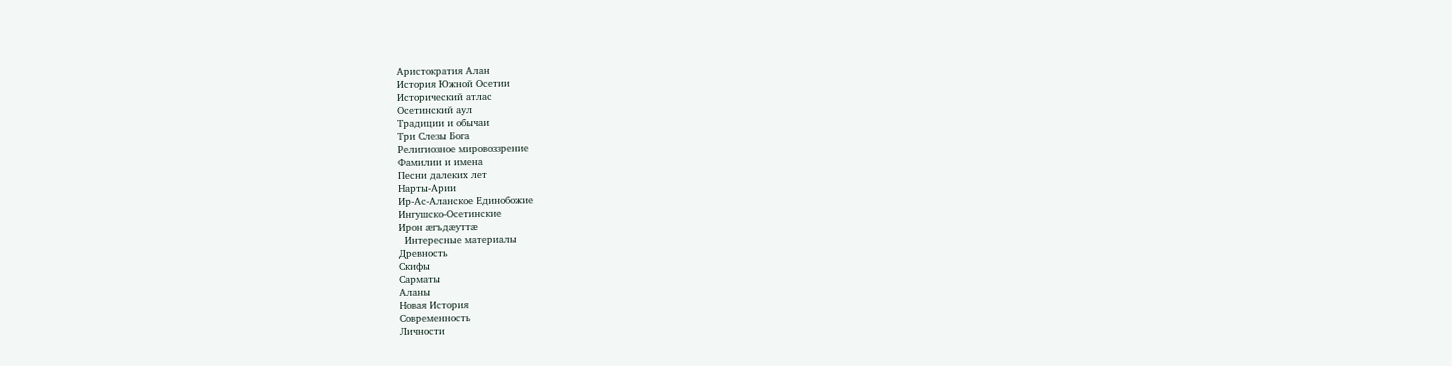Аристократия Алан
История Южной Осетии
Исторический атлас
Осетинский аул
Традиции и обычаи
Три Слезы Бога
Религиозное мировоззрение
Фамилии и имена
Песни далеких лет
Нарты-Арии
Ир-Ас-Аланское Единобожие
Ингушско-Осетинские
Ирон æгъдæуттæ
  Интересные материалы
Древность
Скифы
Сарматы
Аланы
Новая История
Современность
Личности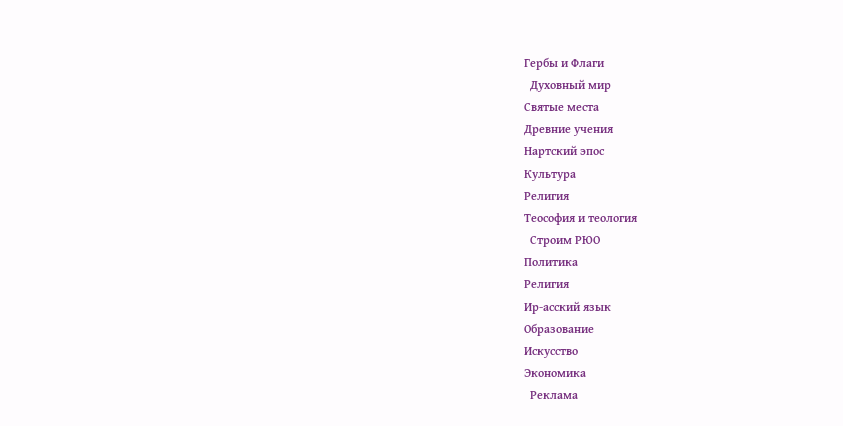Гербы и Флаги
  Духовный мир
Святые места
Древние учения
Нартский эпос
Культура
Религия
Теософия и теология
  Строим РЮО
Политика
Религия
Ир-асский язык
Образование
Искусство
Экономика
  Реклама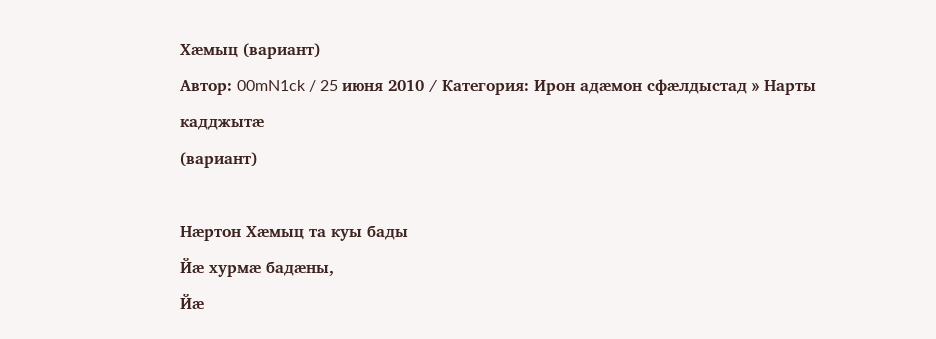Хæмыц (вариант)
Автор: 00mN1ck / 25 июня 2010 / Категория: Ирон адæмон сфæлдыстад » Нарты кадджытæ
(вариант)

Нæртон Хæмыц та куы бады
Йæ хурмæ бадæны,
Йæ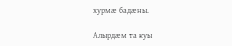хурмæ бадæны.

Алырдæм та куы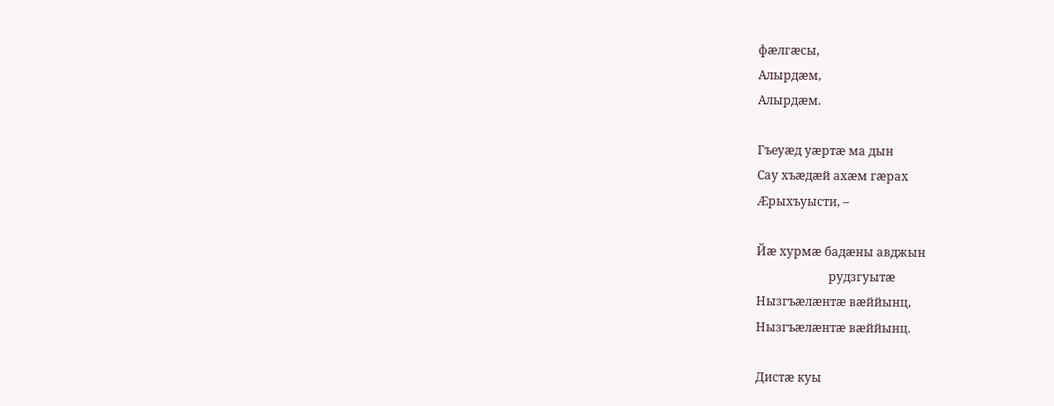фæлгæсы,
Алырдæм,
Алырдæм.

Гъеуæд уæртæ ма дын
Сау хъæдæй ахæм гæрах
Æрыхъуысти, –

Йæ хурмæ бадæны авджын
                        рудзгуытæ
Нызгъæлæнтæ вæййынц,
Нызгъæлæнтæ вæййынц.

Дистæ куы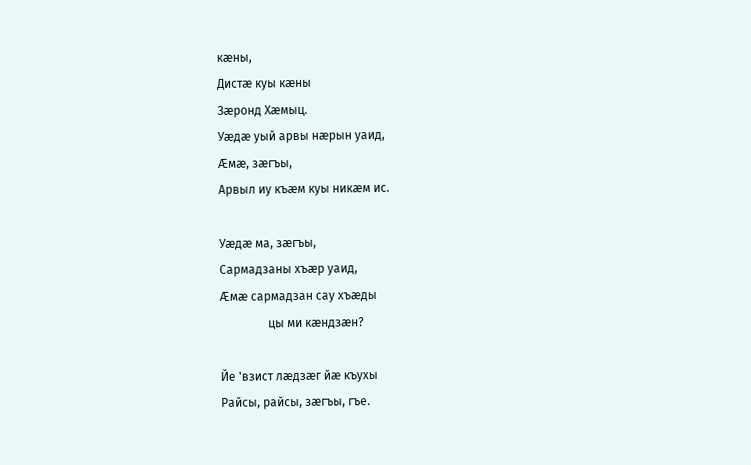кæны,
Дистæ куы кæны
Зæронд Хæмыц.
Уæдæ уый арвы нæрын уаид,
Æмæ, зæгъы,
Арвыл иу къæм куы никæм ис.

Уæдæ ма, зæгъы,
Сармадзаны хъæр уаид,
Æмæ сармадзан сау хъæды
                цы ми кæндзæн?

Йе 'взист лæдзæг йæ къухы
Райсы, райсы, зæгъы, гъе.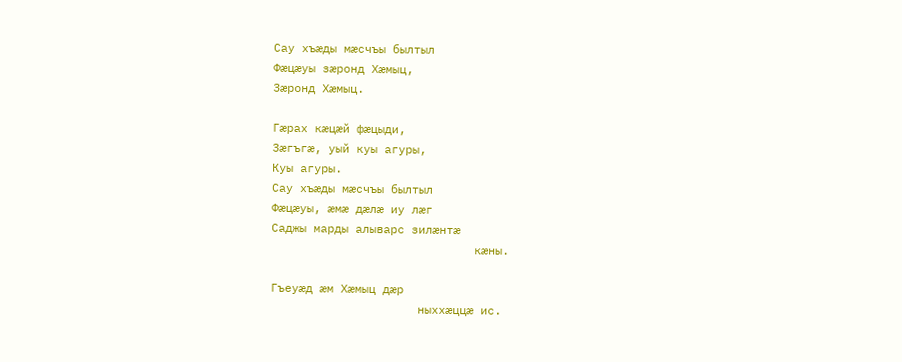Сау хъæды мæсчъы былтыл
Фæцæуы зæронд Хæмыц,
Зæронд Хæмыц.

Гæрах кæцæй фæцыди,
Зæгъгæ, уый куы агуры,
Куы агуры.
Сау хъæды мæсчъы былтыл
Фæцæуы, æмæ дæлæ иу лæг
Саджы марды алыварс зилæнтæ
                             кæны.

Гъеуæд æм Хæмыц дæр
                     ныххæццæ ис.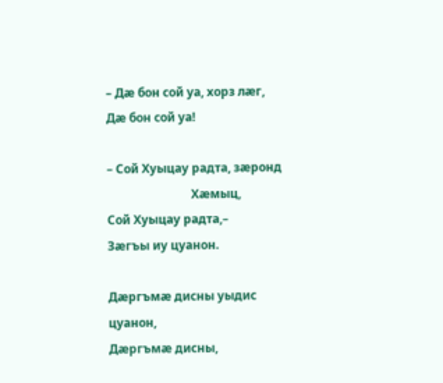– Дæ бон сой уа, хорз лæг,
Дæ бон сой уа!

– Сой Хуыцау радта, зæронд
                            Хæмыц,
Сой Хуыцау радта,–
Зæгъы иу цуанон.

Дæргъмæ дисны уыдис цуанон,
Дæргъмæ дисны,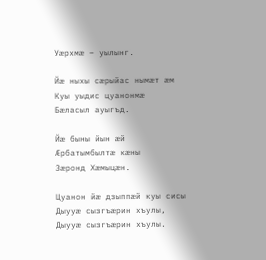Уæрхмæ – уылынг.

Йæ ныхы сæрыйас нымæт æм
Куы уыдис цуанонмæ
Бæласыл ауыгъд.

Йæ быны йын æй
Æрбатымбылтæ кæны
Зæронд Хæмыцæн.

Цуанон йæ дзыппæй куы сисы
Дыууæ сызгъæрин хъулы,
Дыууæ сызгъæрин хъулы.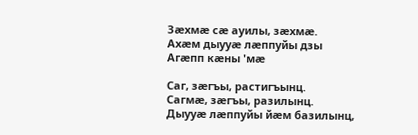Зæхмæ сæ ауилы, зæхмæ.
Ахæм дыууæ лæппуйы дзы
Агæпп кæны 'мæ

Саг, зæгъы, растигъынц.
Сагмæ, зæгъы, разилынц.
Дыууæ лæппуйы йæм базилынц,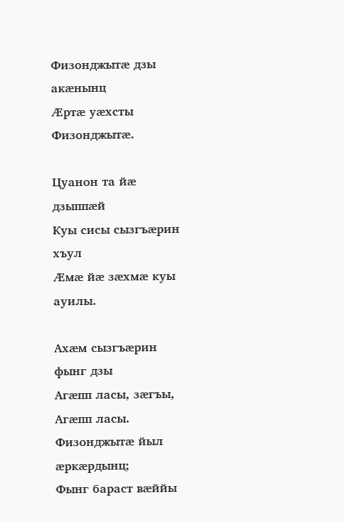Физонджытæ дзы акæнынц
Æртæ уæхсты
Физонджытæ.

Цуанон та йæ дзыппæй
Куы сисы сызгъæрин хъул
Æмæ йæ зæхмæ куы ауилы.

Ахæм сызгъæрин фынг дзы
Агæпп ласы, зæгъы,
Агæпп ласы.
Физонджытæ йыл æркæрдынц;
Фынг бараст вæййы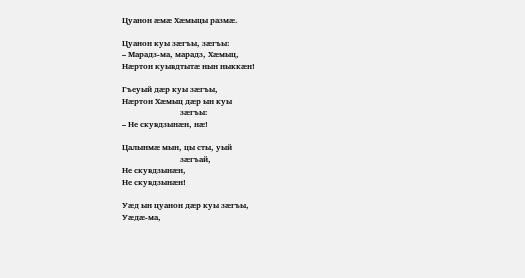Цуанон æмæ Хæмыцы размæ.

Цуанон куы зæгъы, зæгъы:
– Марадз-ма, марадз, Хæмыц,
Нæртон куывдтытæ нын ныккæн!

Гъеуый дæр куы зæгъы,
Нæртон Хæмыц дæр ын куы
                             зæгъы:
– Не скувдзынæн, нæ!

Цалынмæ мын, цы сты, уый
                             зæгъай,
Не скувдзынæн,
Не скувдзынæн!

Уæд ын цуанон дæр куы зæгъы,
Уæдæ-ма,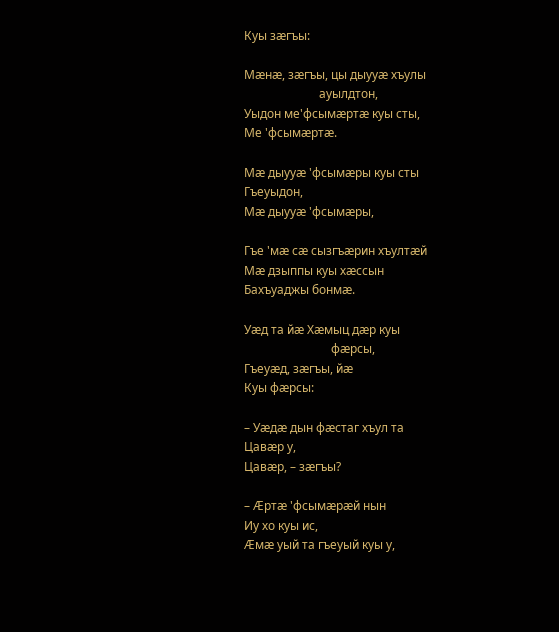Куы зæгъы:

Мæнæ, зæгъы, цы дыууæ хъулы
                         ауылдтон,
Уыдон ме'фсымæртæ куы сты,
Ме 'фсымæртæ.

Мæ дыууæ 'фсымæры куы сты
Гъеуыдон,
Мæ дыууæ 'фсымæры,

Гъе 'мæ сæ сызгъæрин хъултæй
Мæ дзыппы куы хæссын
Бахъуаджы бонмæ.

Уæд та йæ Хæмыц дæр куы
                             фæрсы,
Гъеуæд, зæгъы, йæ
Куы фæрсы:

– Уæдæ дын фæстаг хъул та
Цавæр у,
Цавæр, – зæгъы?

– Æртæ 'фсымæрæй нын
Иу хо куы ис,
Æмæ уый та гъеуый куы у,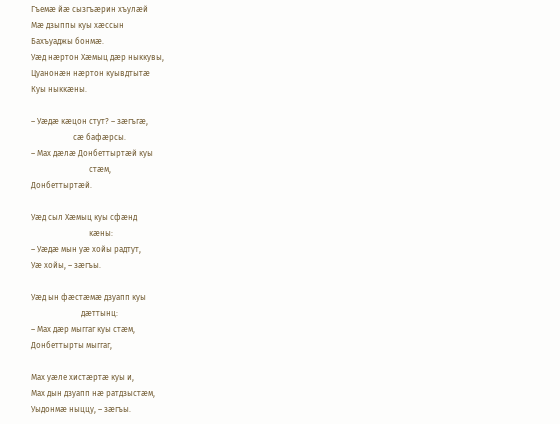Гъемæ йæ сызгъæрин хъулæй
Мæ дзыппы куы хæссын
Бахъуаджы бонмæ.
Уæд нæртон Хæмыц дæр ныккувы,
Цуанонæн нæртон куывдтытæ
Куы ныккæны.

– Уæдæ кæцон стут? – зæгъгæ,
                     сæ бафæрсы.
– Мах дæлæ Донбеттыртæй куы
                             стæм,
Донбеттыртæй.

Уæд сыл Хæмыц куы сфæнд
                             кæны:
– Уæдæ мын уæ хойы радтут,
Уæ хойы, – зæгъы.

Уæд ын фæстæмæ дзуапп куы
                         дæттынц:
– Мах дæр мыггаг куы стæм,
Донбеттырты мыггаг,

Мах уæле хистæртæ куы и,
Мах дын дзуапп нæ ратдзыстæм,
Уыдонмæ ныццу, – зæгъы.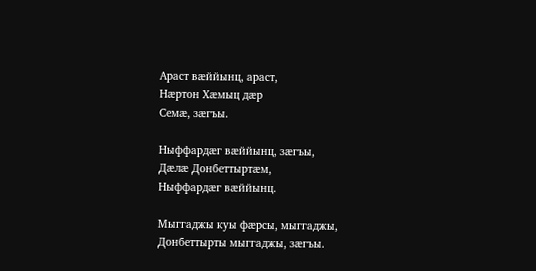Араст вæййынц, араст,
Нæртон Хæмыц дæр
Семæ, зæгъы.

Ныффардæг вæййынц, зæгъы,
Дæлæ Донбеттыртæм,
Ныффардæг вæййынц.

Мыггаджы куы фæрсы, мыггаджы,
Донбеттырты мыггаджы, зæгъы.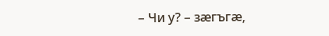– Чи у? – зæгъгæ,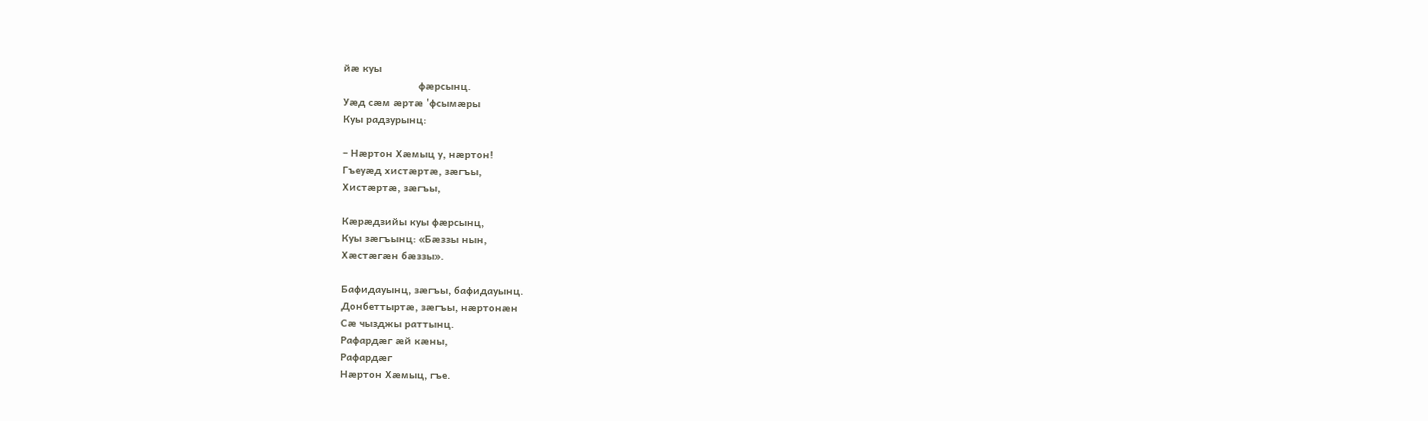йæ куы
                         фæрсынц.
Уæд сæм æртæ 'фсымæры
Куы радзурынц:

– Нæртон Хæмыц у, нæртон!
Гъеуæд хистæртæ, зæгъы,
Хистæртæ, зæгъы,

Кæрæдзийы куы фæрсынц,
Куы зæгъынц: «Бæззы нын,
Хæстæгæн бæззы».

Бафидауынц, зæгъы, бафидауынц.
Донбеттыртæ, зæгъы, нæртонæн
Сæ чызджы раттынц.
Рафардæг æй кæны,
Рафардæг
Нæртон Хæмыц, гъе.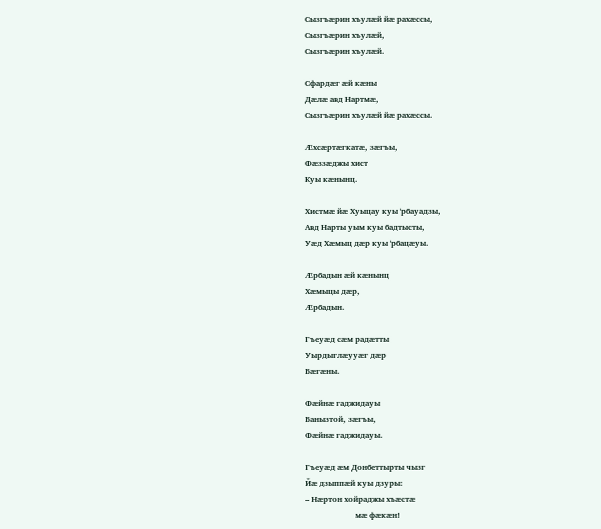Сызгъæрин хъулæй йæ рахæссы,
Сызгъæрин хъулæй,
Сызгъæрин хъулæй.

Сфардæг æй кæны
Дæлæ авд Нартмæ,
Сызгъæрин хъулæй йæ рахæссы.

Æхсæртæгкатæ, зæгъы,
Фæззæджы хист
Куы кæнынц.

Хистмæ йæ Хуыцау куы 'рбауадзы,
Авд Нарты уым куы бадтысты,
Уæд Хæмыц дæр куы 'рбацæуы.

Æрбадын æй кæнынц
Хæмыцы дæр,
Æрбадын.

Гъеуæд сæм радæтты
Уырдыглæууæг дæр
Бæгæны.

Фæйнæ гаджидауы
Банызтой, зæгъы,
Фæйнæ гаджидауы.

Гъеуæд æм Донбеттырты чызг
Йæ дзыппæй куы дзуры:
– Нæртон хойраджы хъæстæ
                         мæ фæкæн!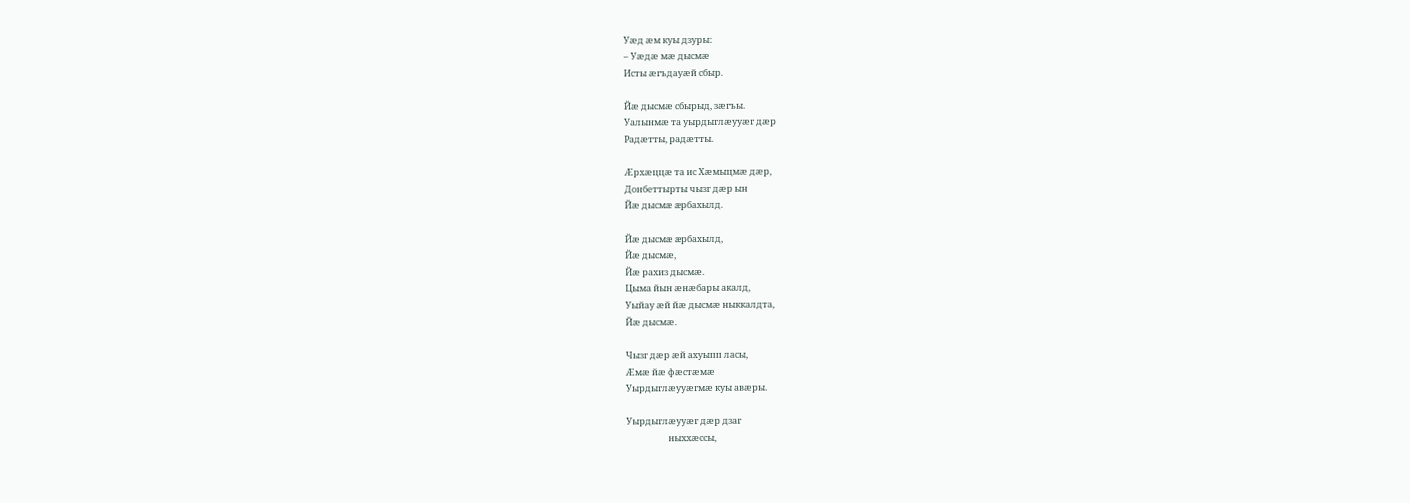Уæд æм куы дзуры:
– Уæдæ мæ дысмæ
Исты æгъдауæй сбыр.

Йæ дысмæ сбырыд, зæгъы.
Уалынмæ та уырдыглæууæг дæр
Радæтты, радæтты.

Æрхæццæ та ис Хæмыцмæ дæр,
Донбеттырты чызг дæр ын
Йæ дысмæ æрбахылд.

Йæ дысмæ æрбахылд,
Йæ дысмæ,
Йæ рахиз дысмæ.
Цыма йын æнæбары акалд,
Уыйау æй йæ дысмæ ныккалдта,
Йæ дысмæ.

Чызг дæр æй ахуыпп ласы,
Æмæ йæ фæстæмæ
Уырдыглæууæгмæ куы авæры.

Уырдыглæууæг дæр дзаг
                     ныххæссы,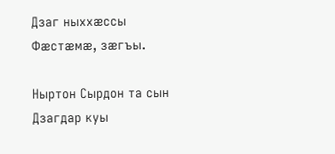Дзаг ныххæссы
Фæстæмæ, зæгъы.

Ныртон Сырдон та сын
Дзагдар куы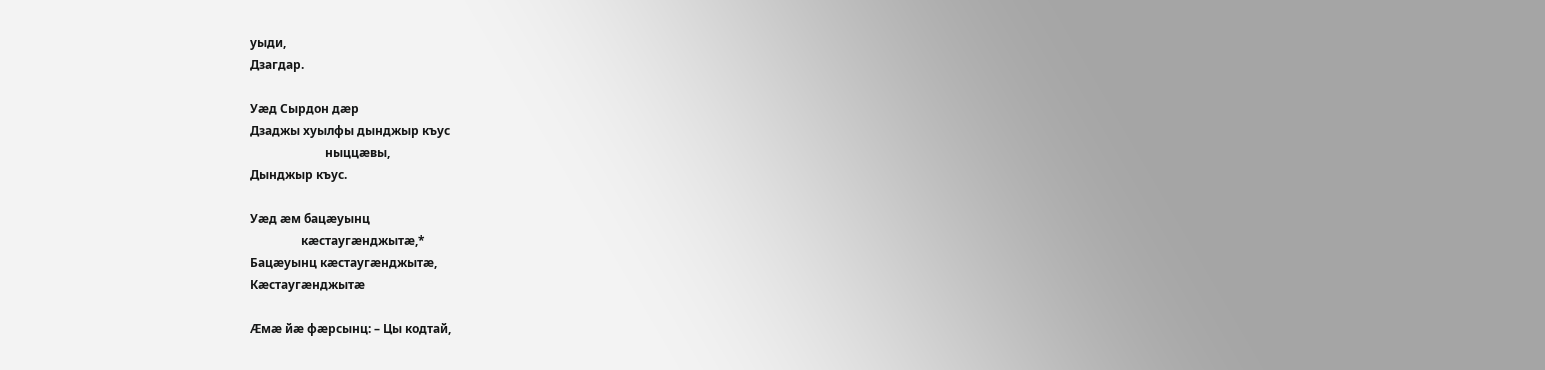уыди,
Дзагдар.

Уæд Сырдон дæр
Дзаджы хуылфы дынджыр къус
                         ныццæвы,
Дынджыр къус.

Уæд æм бацæуынц
                 кæстаугæнджытæ,*
Бацæуынц кæстаугæнджытæ,
Кæстаугæнджытæ

Æмæ йæ фæрсынц: – Цы кодтай,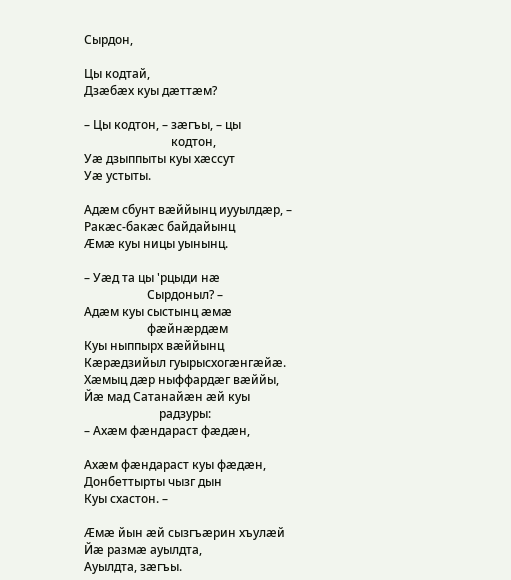Сырдон,

Цы кодтай,
Дзæбæх куы дæттæм?

– Цы кодтон, – зæгъы, – цы
                             кодтон,
Уæ дзыппыты куы хæссут
Уæ устыты.

Адæм сбунт вæййынц иууылдæр, –
Ракæс-бакæс байдайынц
Æмæ куы ницы уынынц.

– Уæд та цы 'рцыди нæ
                     Сырдоныл? –
Адæм куы сыстынц æмæ
                     фæйнæрдæм
Куы ныппырх вæййынц
Кæрæдзийыл гуырысхогæнгæйæ.
Хæмыц дæр ныффардæг вæййы,
Йæ мад Сатанайæн æй куы
                         радзуры:
– Ахæм фæндараст фæдæн,

Ахæм фæндараст куы фæдæн,
Донбеттырты чызг дын
Куы схастон. –

Æмæ йын æй сызгъæрин хъулæй
Йæ размæ ауылдта,
Ауылдта, зæгъы.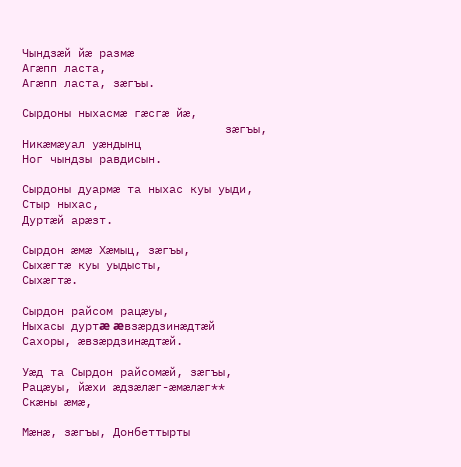Чындзæй йæ размæ
Агæпп ласта,
Агæпп ласта, зæгъы.

Сырдоны ныхасмæ гæсгæ йæ,
                             зæгъы,
Никæмæуал уæндынц
Ног чындзы равдисын.

Сырдоны дуармæ та ныхас куы уыди,
Стыр ныхас,
Дуртæй арæзт.

Сырдон æмæ Хæмыц, зæгъы,
Сыхæгтæ куы уыдысты,
Сыхæгтæ.

Сырдон райсом рацæуы,
Ныхасы дуртæ æвзæрдзинæдтæй
Сахоры, æвзæрдзинæдтæй.

Уæд та Сырдон райсомæй, зæгъы,
Рацæуы, йæхи æдзæлæг-æмæлæг**
Скæны æмæ,

Мæнæ, зæгъы, Донбеттырты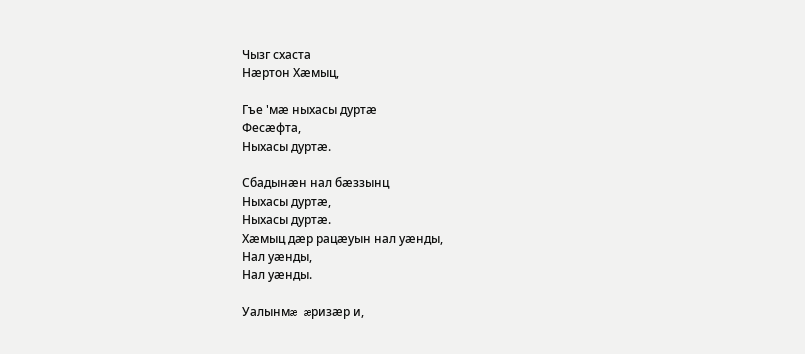Чызг схаста
Нæртон Хæмыц,

Гъе 'мæ ныхасы дуртæ
Фесæфта,
Ныхасы дуртæ.

Сбадынæн нал бæззынц
Ныхасы дуртæ,
Ныхасы дуртæ.
Хæмыц дæр рацæуын нал уæнды,
Нал уæнды,
Нал уæнды.

Уалынмæ æризæр и,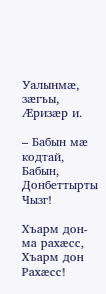Уалынмæ, зæгъы,
Æризæр и.

– Бабын мæ кодтай,
Бабын, Донбеттырты
Чызг!

Хъарм дон-ма рахæсс,
Хъарм дон
Рахæсс!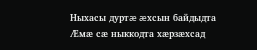Ныхасы дуртæ æхсын байдыдта
Æмæ сæ ныккодта хæрзæхсад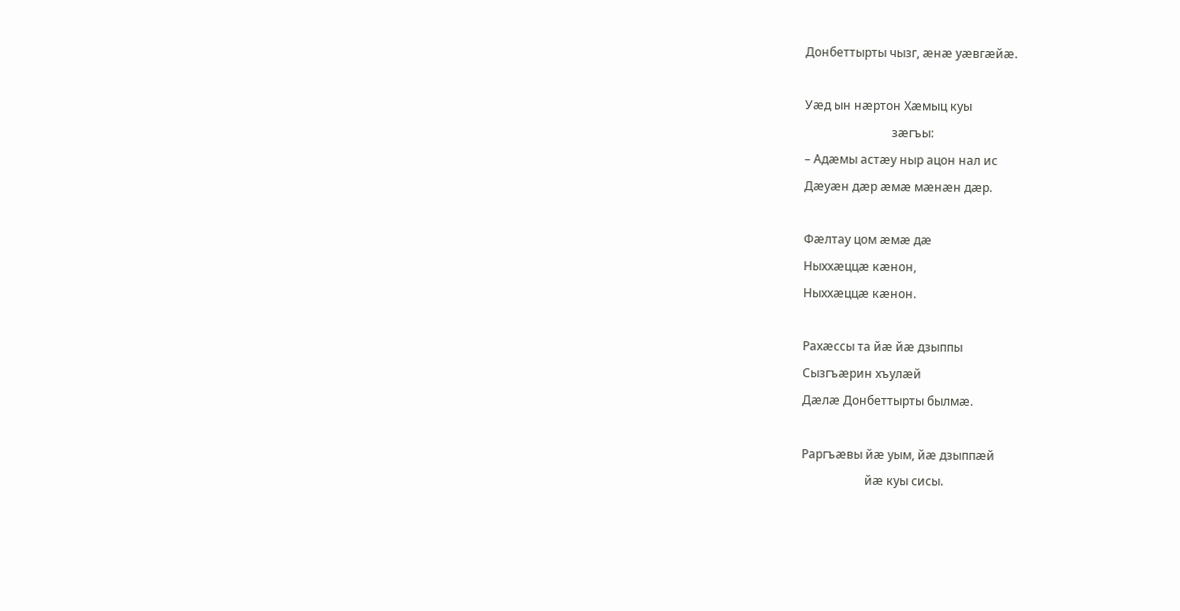Донбеттырты чызг, æнæ уæвгæйæ.

Уæд ын нæртон Хæмыц куы
                             зæгъы:
– Адæмы астæу ныр ацон нал ис
Дæуæн дæр æмæ мæнæн дæр.

Фæлтау цом æмæ дæ
Ныххæццæ кæнон,
Ныххæццæ кæнон.

Рахæссы та йæ йæ дзыппы
Сызгъæрин хъулæй
Дæлæ Донбеттырты былмæ.

Раргъæвы йæ уым, йæ дзыппæй
                     йæ куы сисы.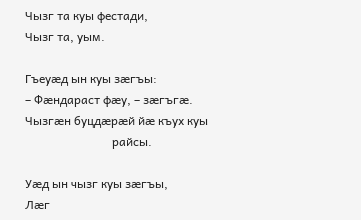Чызг та куы фестади,
Чызг та, уым.

Гъеуæд ын куы зæгъы:
– Фæндараст фæу, – зæгъгæ.
Чызгæн буцдæрæй йæ къух куы
                             райсы.

Уæд ын чызг куы зæгъы,
Лæг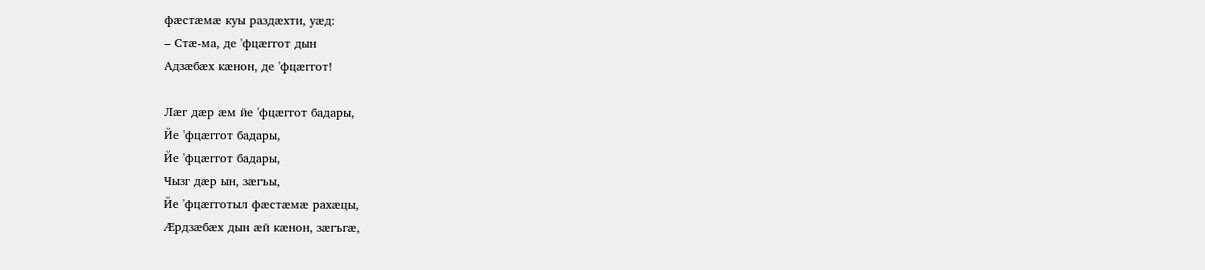фæстæмæ куы раздæхти, уæд:
– Стæ-ма, де 'фцæггот дын
Адзæбæх кæнон, де 'фцæггот!

Лæг дæр æм йе 'фцæггот бадары,
Йе 'фцæггот бадары,
Йе 'фцæггот бадары,
Чызг дæр ын, зæгъы,
Йе 'фцæгготыл фæстæмæ рахæцы,
Æрдзæбæх дын æй кæнон, зæгъгæ,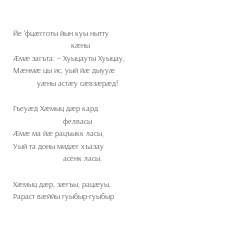Йе 'фцæгготы йын куы нытту
                             кæны
Æмæ загъта: – Хуыцауты Хуыцау,
Мæнмæ цы ис, уый йæ дыууæ
            уæны астæу сæвзæрæд!

Гъеуæд Хæмыц дæр кард
                         фелвасы
Æмæ ма йæ рацъыкк ласы,
Уый та доны мидæг хъазау
                         асенк ласы.

Хæмыц дæр, зæгъы, рацæуы,
Рараст вæййы гуыбыр-гуыбыр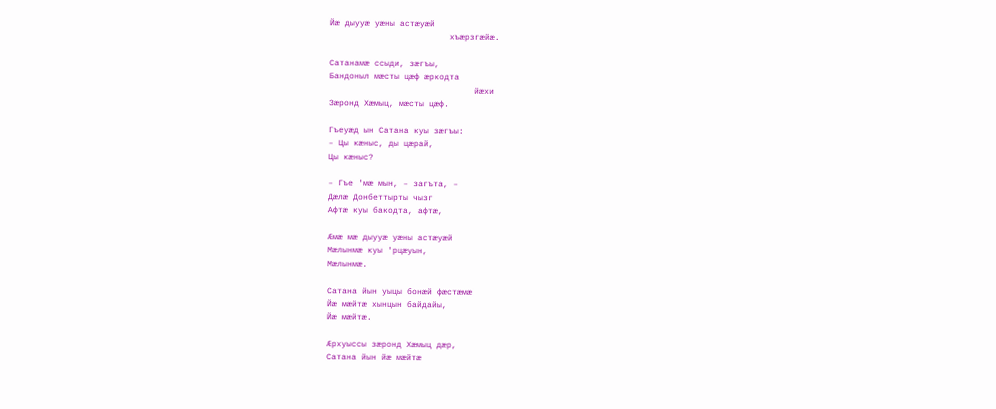Йæ дыууæ уæны астæуæй
                        хъæрзгæйæ.

Сатанамæ ссыди, зæгъы,
Бандоныл мæсты цæф æркодта
                             йæхи
Зæронд Хæмыц, мæсты цæф.

Гъеуæд ын Сатана куы зæгъы:
– Цы кæныс, ды цæрай,
Цы кæныс?

– Гъе 'мæ мын, – загъта, –
Дæлæ Донбеттырты чызг
Афтæ куы бакодта, афтæ,

Æмæ мæ дыууæ уæны астæуæй
Мæлынмæ куы 'рцæуын,
Мæлынмæ.

Сатана йын уыцы бонæй фæстæмæ
Йæ мæйтæ хынцын байдайы,
Йæ мæйтæ.

Æрхуыссы зæронд Хæмыц дæр,
Сатана йын йæ мæйтæ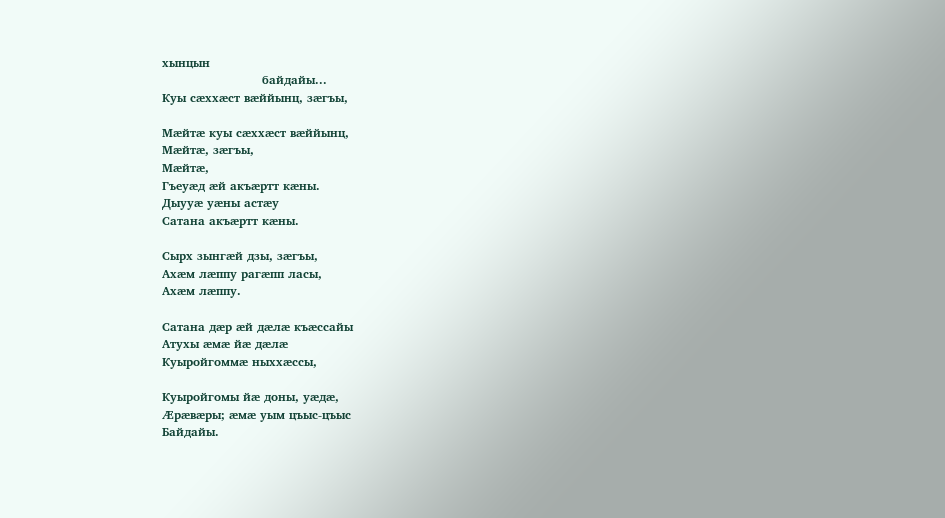хынцын
                         байдайы...
Куы сæххæст вæййынц, зæгъы,

Мæйтæ куы сæххæст вæййынц,
Мæйтæ, зæгъы,
Мæйтæ,
Гъеуæд æй акъæртт кæны.
Дыууæ уæны астæу
Сатана акъæртт кæны.

Сырх зынгæй дзы, зæгъы,
Ахæм лæппу рагæпп ласы,
Ахæм лæппу.

Сатана дæр æй дæлæ къæссайы
Атухы æмæ йæ дæлæ
Куыройгоммæ ныххæссы,

Куыройгомы йæ доны, уæдæ,
Æрæвæры; æмæ уым цъыс-цъыс
Байдайы.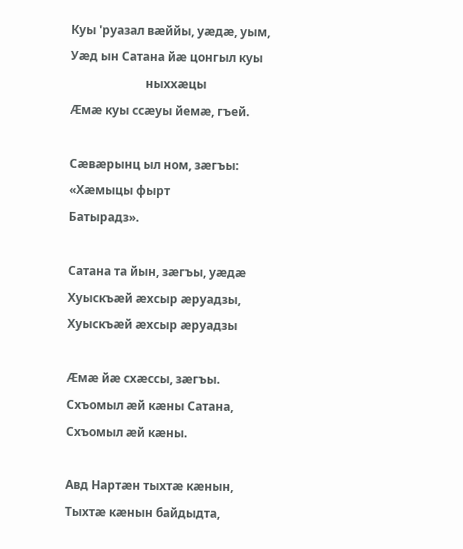Куы 'руазал вæййы, уæдæ, уым,
Уæд ын Сатана йæ цонгыл куы
                         ныххæцы
Æмæ куы ссæуы йемæ, гъей.

Сæвæрынц ыл ном, зæгъы:
«Хæмыцы фырт
Батырадз».

Сатана та йын, зæгъы, уæдæ
Хуыскъæй æхсыр æруадзы,
Хуыскъæй æхсыр æруадзы

Æмæ йæ схæссы, зæгъы.
Схъомыл æй кæны Сатана,
Схъомыл æй кæны.

Авд Нартæн тыхтæ кæнын,
Тыхтæ кæнын байдыдта,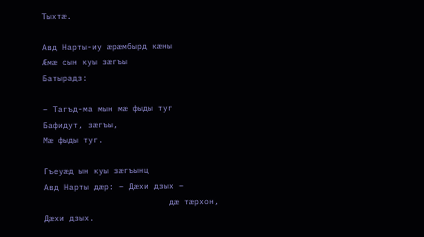Тыхтæ.

Авд Нарты-иу æрæмбырд кæны
Æмæ сын куы зæгъы
Батырадз:

– Тагъд-ма мын мæ фыды туг
Бафидут, зæгъы,
Мæ фыды туг.

Гъеуæд ын куы зæгъынц
Авд Нарты дæр: – Дæхи дзых –
                         дæ тæрхон,
Дæхи дзых.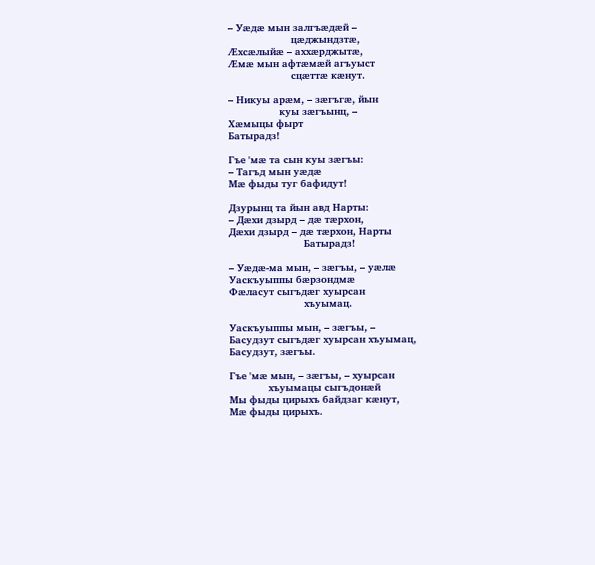– Уæдæ мын залгъæдæй –
                     цæджындзтæ,
Æхсæлыйæ – аххæрджытæ,
Æмæ мын афтæмæй агъуыст
                     сцæттæ кæнут.

– Никуы арæм, – зæгъгæ, йын
                 куы зæгъынц, –
Хæмыцы фырт
Батырадз!

Гъе 'мæ та сын куы зæгъы:
– Тагъд мын уæдæ
Мæ фыды туг бафидут!

Дзурынц та йын авд Нарты:
– Дæхи дзырд – дæ тæрхон,
Дæхи дзырд – дæ тæрхон, Нарты
                         Батырадз!

– Уæдæ-ма мын, – зæгъы, – уæлæ
Уаскъуыппы бæрзондмæ
Фæласут сыгъдæг хуырсан
                         хъуымац.

Уаскъуыппы мын, – зæгъы, –
Басудзут сыгъдæг хуырсан хъуымац,
Басудзут, зæгъы.

Гъе 'мæ мын, – зæгъы, – хуырсан
             хъуымацы сыгъдонæй
Мы фыды цирыхъ байдзаг кæнут,
Мæ фыды цирыхъ.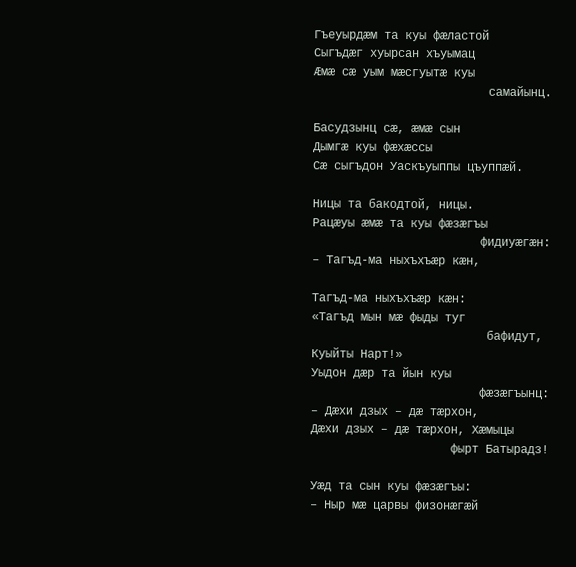Гъеуырдæм та куы фæластой
Сыгъдæг хуырсан хъуымац
Æмæ сæ уым мæсгуытæ куы
                         самайынц.

Басудзынц сæ, æмæ сын
Дымгæ куы фæхæссы
Сæ сыгъдон Уаскъуыппы цъуппæй.

Ницы та бакодтой, ницы.
Рацæуы æмæ та куы фæзæгъы
                        фидиуæгæн:
– Тагъд-ма ныхъхъæр кæн,

Тагъд-ма ныхъхъæр кæн:
«Тагъд мын мæ фыды туг
                         бафидут,
Куыйты Нарт!»
Уыдон дæр та йын куы
                        фæзæгъынц:
– Дæхи дзых – дæ тæрхон,
Дæхи дзых – дæ тæрхон, Хæмыцы
                    фырт Батырадз!

Уæд та сын куы фæзæгъы:
– Ныр мæ царвы физонæгæй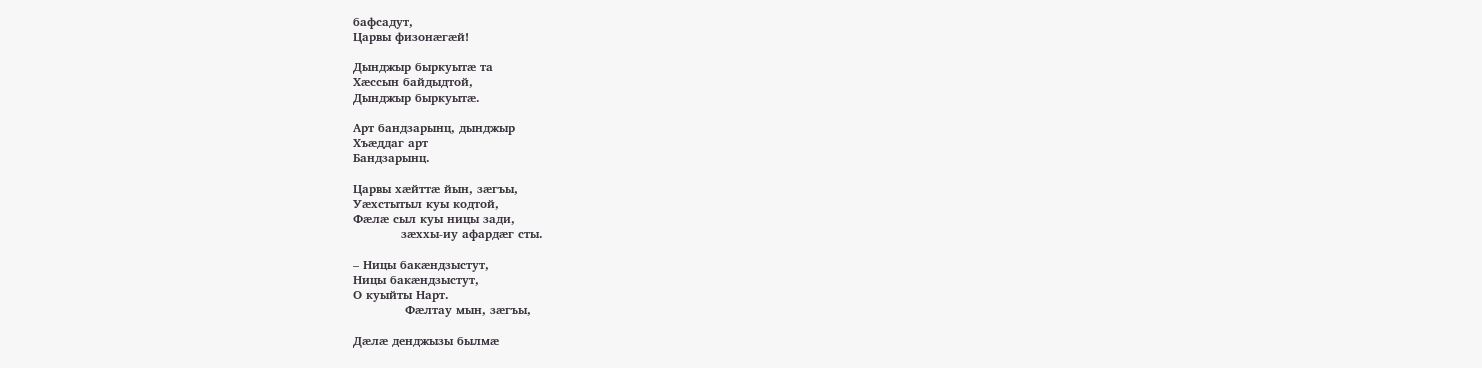бафсадут,
Царвы физонæгæй!

Дынджыр быркуытæ та
Хæссын байдыдтой,
Дынджыр быркуытæ.

Арт бандзарынц, дынджыр
Хъæддаг арт
Бандзарынц.

Царвы хæйттæ йын, зæгъы,
Уæхстытыл куы кодтой,
Фæлæ сыл куы ницы зади,
            зæххы-иу афардæг сты.

– Ницы бакæндзыстут,
Ницы бакæндзыстут,
О куыйты Нарт.
             Фæлтау мын, зæгъы,

Дæлæ денджызы былмæ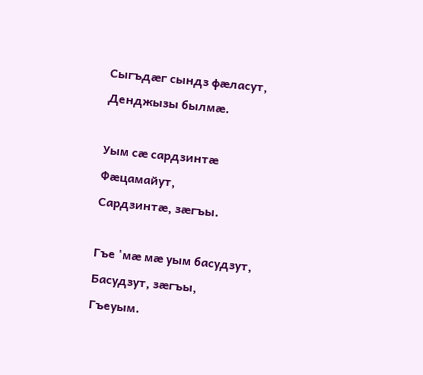Сыгъдæг сындз фæласут,
Денджызы былмæ.

Уым сæ сардзинтæ
Фæцамайут,
Сардзинтæ, зæгъы.

Гъе 'мæ мæ уым басудзут,
Басудзут, зæгъы,
Гъеуым.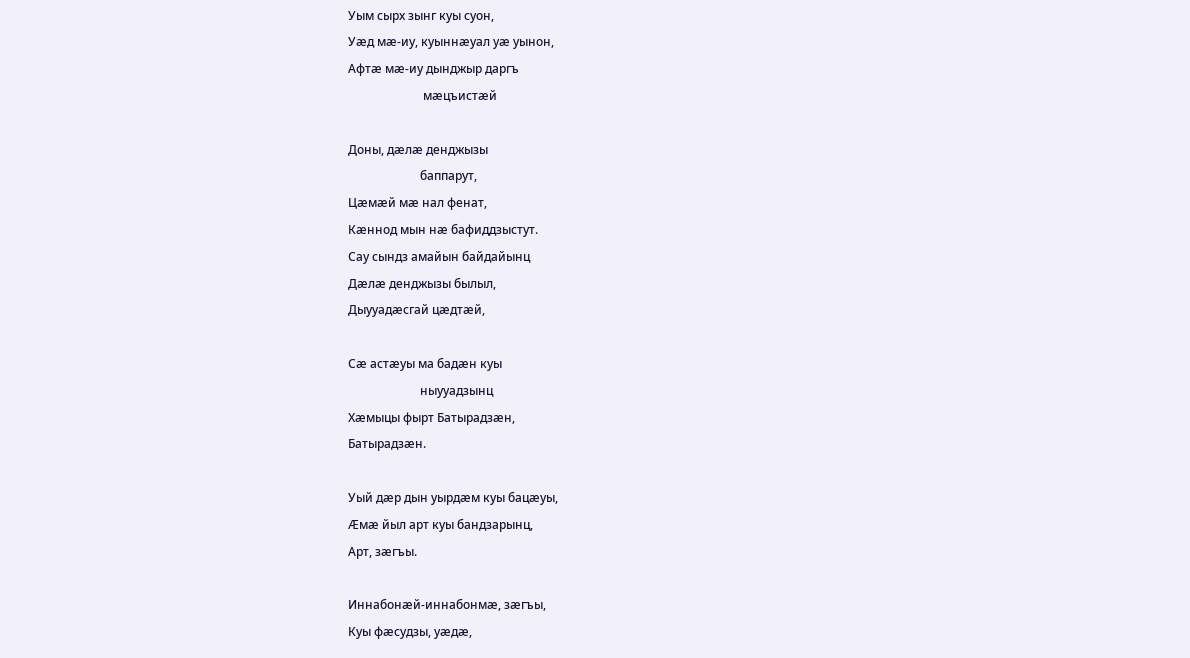Уым сырх зынг куы суон,
Уæд мæ-иу, куыннæуал уæ уынон,
Афтæ мæ-иу дынджыр даргъ
                         мæцъистæй

Доны, дæлæ денджызы
                        баппарут,
Цæмæй мæ нал фенат,
Кæннод мын нæ бафиддзыстут.
Сау сындз амайын байдайынц
Дæлæ денджызы былыл,
Дыууадæсгай цæдтæй,

Сæ астæуы ма бадæн куы
                        ныууадзынц
Хæмыцы фырт Батырадзæн,
Батырадзæн.

Уый дæр дын уырдæм куы бацæуы,
Æмæ йыл арт куы бандзарынц,
Арт, зæгъы.

Иннабонæй-иннабонмæ, зæгъы,
Куы фæсудзы, уæдæ,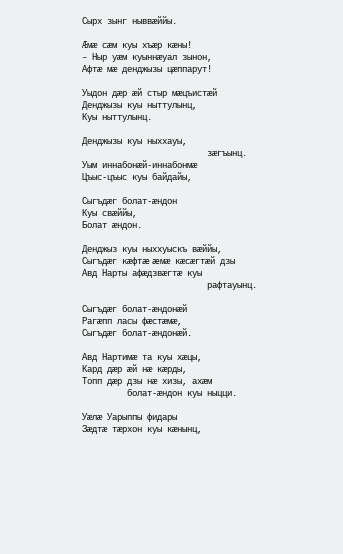Сырх зынг ныввæййы.

Æмæ сæм куы хъæр кæны!
– Ныр уæм куыннæуал зынон,
Афтæ мæ денджызы цæппарут!

Уыдон дæр æй стыр мæцъистæй
Денджызы куы ныттулынц,
Куы ныттулынц.

Денджызы куы ныххауы,
                         зæгъынц.
Уым иннабонæй-иннабонмæ
Цъыс-цъыс куы байдайы,

Сыгъдæг болат-æндон
Куы свæййы,
Болат æндон.

Денджыз куы ныххуыскъ вæййы,
Сыгъдæг кæфтæ æмæ кæсæгтæй дзы
Авд Нарты афæдзвæгтæ куы
                         рафтауынц.

Сыгъдæг болат-æндонæй
Рагæпп ласы фæстæмæ,
Сыгъдæг болат-æндонæй.

Авд Нартимæ та куы хæцы,
Кард дæр æй нæ кæрды,
Топп дæр дзы нæ хизы, ахæм
         болат-æндон куы ныцци.

Уæлæ Уарыппы фидары
Зæдтæ тæрхон куы кæнынц,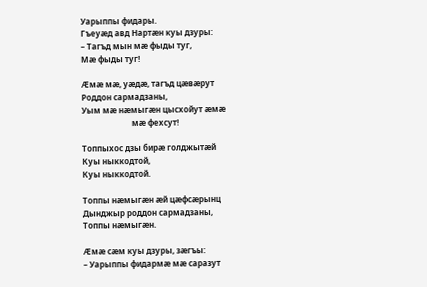Уарыппы фидары.
Гъеуæд авд Нартæн куы дзуры:
– Тагъд мын мæ фыды туг,
Мæ фыды туг!

Æмæ мæ, уæдæ, тагъд цæвæрут
Роддон сармадзаны,
Уым мæ нæмыгæн цысхойут æмæ
                         мæ фехсут!

Топпыхос дзы бирæ голджытæй
Куы ныккодтой,
Куы ныккодтой.

Топпы нæмыгæн æй цæфсæрынц
Дынджыр роддон сармадзаны,
Топпы нæмыгæн.

Æмæ сæм куы дзуры, зæгъы:
– Уарыппы фидармæ мæ саразут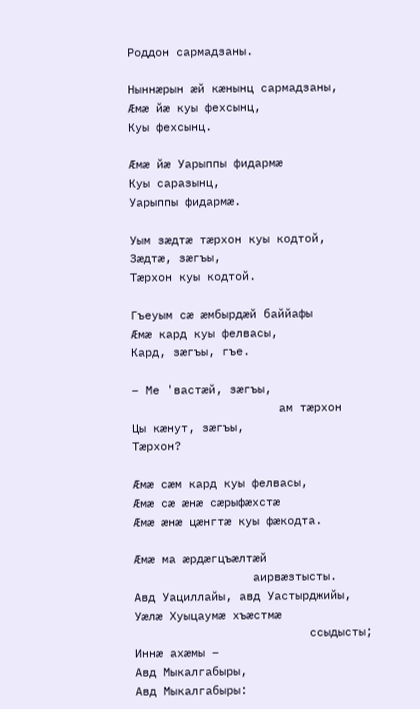Роддон сармадзаны.

Ныннæрын æй кæнынц сармадзаны,
Æмæ йæ куы фехсынц,
Куы фехсынц.

Æмæ йæ Уарыппы фидармæ
Куы саразынц,
Уарыппы фидармæ.

Уым зæдтæ тæрхон куы кодтой,
Зæдтæ, зæгъы,
Тæрхон куы кодтой.

Гъеуым сæ æмбырдæй баййафы
Æмæ кард куы фелвасы,
Кард, зæгъы, гъе.

– Ме 'вастæй, зæгъы,
                     ам тæрхон
Цы кæнут, зæгъы,
Тæрхон?

Æмæ сæм кард куы фелвасы,
Æмæ сæ æнæ сæрыфæхстæ
Æмæ æнæ цæнгтæ куы фæкодта.

Æмæ ма æрдæгцъæлтæй
                 аирвæзтысты.
Авд Уациллайы, авд Уастырджийы,
Уæлæ Хуыцаумæ хъæстмæ
                         ссыдысты;
Иннæ ахæмы –
Авд Мыкалгабыры,
Авд Мыкалгабыры: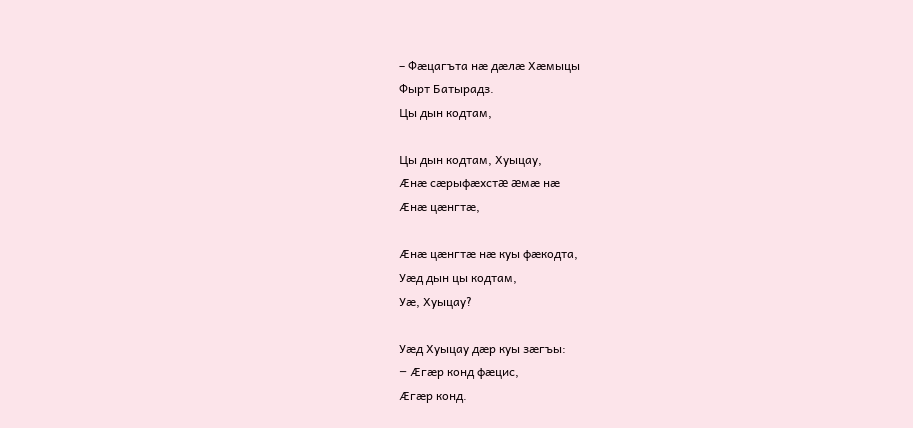– Фæцагъта нæ дæлæ Хæмыцы
Фырт Батырадз.
Цы дын кодтам,

Цы дын кодтам, Хуыцау,
Æнæ сæрыфæхстæ æмæ нæ
Æнæ цæнгтæ,

Æнæ цæнгтæ нæ куы фæкодта,
Уæд дын цы кодтам,
Уæ, Хуыцау?

Уæд Хуыцау дæр куы зæгъы:
– Æгæр конд фæцис,
Æгæр конд.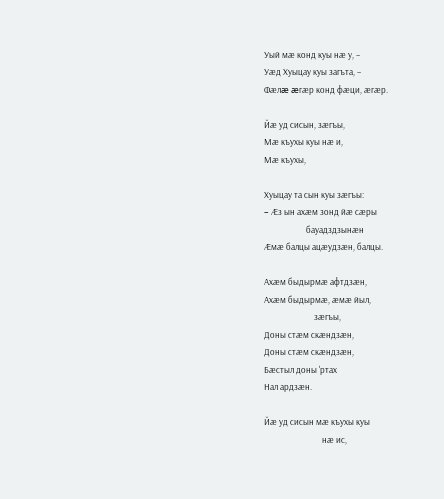Уый мæ конд куы нæ у, –
Уæд Хуыцау куы загъта, –
Фæлæ æгæр конд фæци, æгæр.

Йæ уд сисын, зæгъы,
Мæ къухы куы нæ и,
Мæ къухы,

Хуыцау та сын куы зæгъы:
– Æз ын ахæм зонд йæ сæры
                     бауадздзынæн
Æмæ балцы ацæудзæн, балцы.

Ахæм быдырмæ афтдзæн,
Ахæм быдырмæ, æмæ йыл,
                         зæгъы,
Доны стæм скæндзæн,
Доны стæм скæндзæн,
Бæстыл доны 'ртах
Нал ардзæн.

Йæ уд сисын мæ къухы куы
                             нæ ис,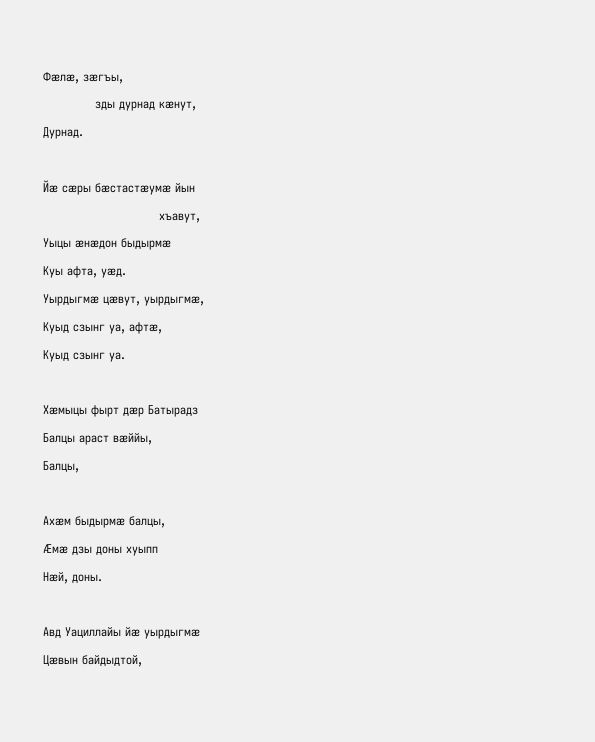Фæлæ, зæгъы,
             зды дурнад кæнут,
Дурнад.

Йæ сæры бæстастæумæ йын
                             хъавут,
Уыцы æнæдон быдырмæ
Куы афта, уæд.
Уырдыгмæ цæвут, уырдыгмæ,
Куыд сзынг уа, афтæ,
Куыд сзынг уа.

Хæмыцы фырт дæр Батырадз
Балцы араст вæййы,
Балцы,

Ахæм быдырмæ балцы,
Æмæ дзы доны хуыпп
Нæй, доны.

Авд Уациллайы йæ уырдыгмæ
Цæвын байдыдтой,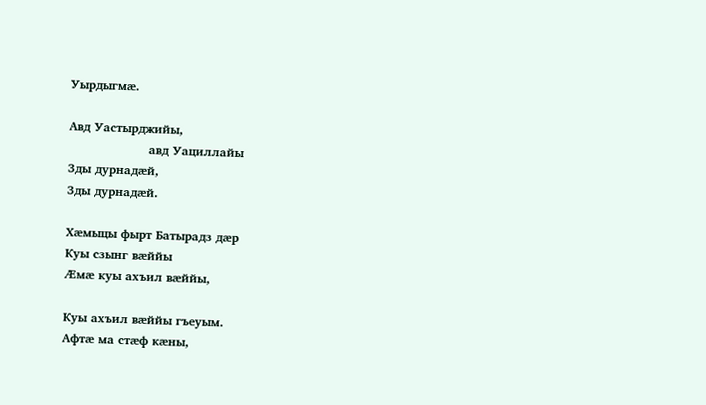Уырдыгмæ.

Авд Уастырджийы,
                    авд Уациллайы
Зды дурнадæй,
Зды дурнадæй.

Хæмыцы фырт Батырадз дæр
Куы сзынг вæййы
Æмæ куы ахъил вæййы,

Куы ахъил вæййы гъеуым.
Афтæ ма стæф кæны,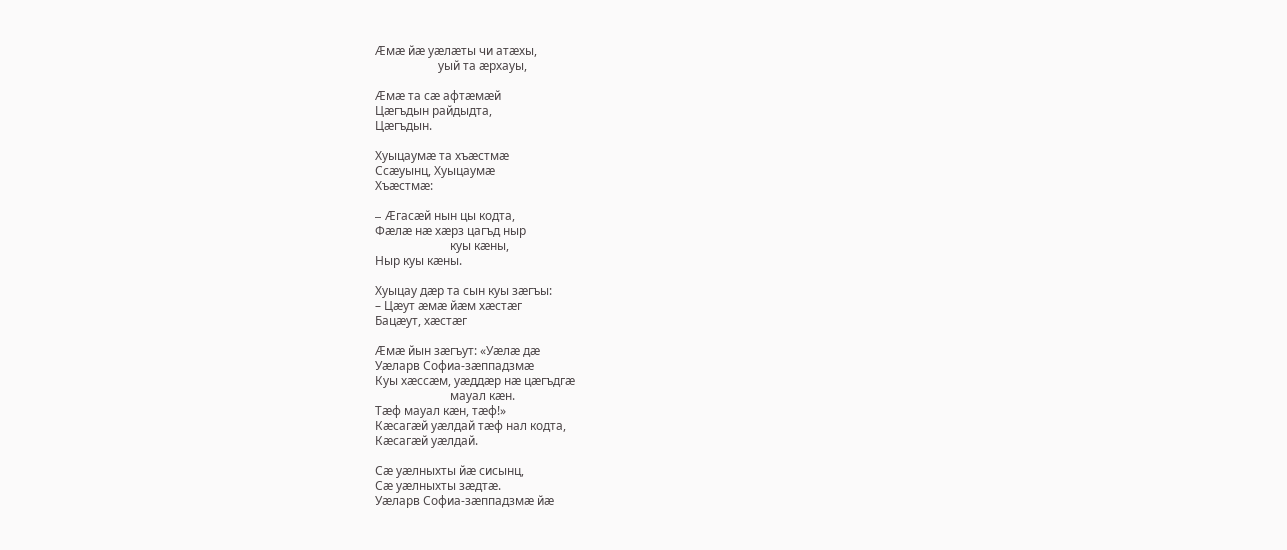Æмæ йæ уæлæты чи атæхы,
                     уый та æрхауы,

Æмæ та сæ афтæмæй
Цæгъдын райдыдта,
Цæгъдын.

Хуыцаумæ та хъæстмæ
Ссæуынц, Хуыцаумæ
Хъæстмæ:

– Æгасæй нын цы кодта,
Фæлæ нæ хæрз цагъд ныр
                         куы кæны,
Ныр куы кæны.

Хуыцау дæр та сын куы зæгъы:
– Цæут æмæ йæм хæстæг
Бацæут, хæстæг

Æмæ йын зæгъут: «Уæлæ дæ
Уæларв Софиа-зæппадзмæ
Куы хæссæм, уæддæр нæ цæгъдгæ
                         мауал кæн.
Тæф мауал кæн, тæф!»
Кæсагæй уæлдай тæф нал кодта,
Кæсагæй уæлдай.

Сæ уæлныхты йæ сисынц,
Сæ уæлныхты зæдтæ.
Уæларв Софиа-зæппадзмæ йæ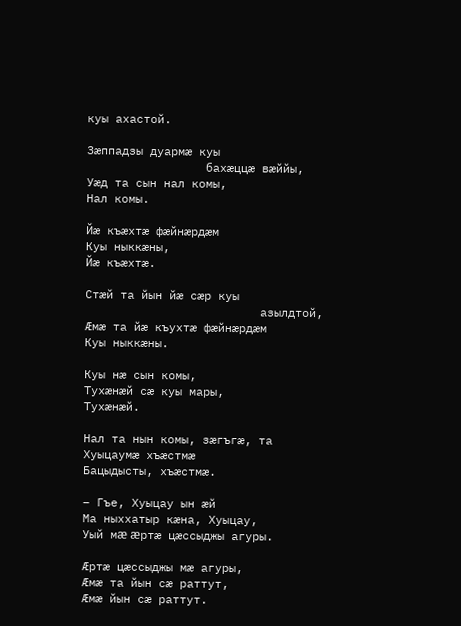куы ахастой.

Зæппадзы дуармæ куы
                 бахæццæ вæййы,
Уæд та сын нал комы,
Нал комы.

Йæ къæхтæ фæйнæрдæм
Куы ныккæны,
Йæ къæхтæ.

Стæй та йын йæ сæр куы
                         азылдтой,
Æмæ та йæ къухтæ фæйнæрдæм
Куы ныккæны.

Куы нæ сын комы,
Тухæнæй сæ куы мары,
Тухæнæй.

Нал та нын комы, зæгъгæ, та
Хуыцаумæ хъæстмæ
Бацыдысты, хъæстмæ.

– Гъе, Хуыцау ын æй
Ма ныххатыр кæна, Хуыцау,
Уый мæ æртæ цæссыджы агуры.

Æртæ цæссыджы мæ агуры,
Æмæ та йын сæ раттут,
Æмæ йын сæ раттут.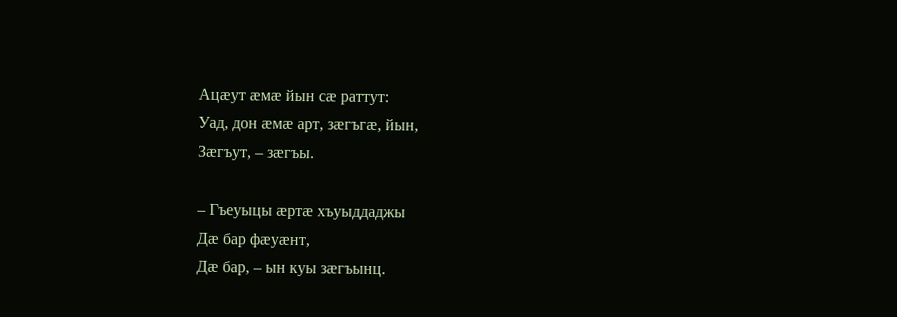Ацæут æмæ йын сæ раттут:
Уад, дон æмæ арт, зæгъгæ, йын,
Зæгъут, – зæгъы.

– Гъеуыцы æртæ хъуыддаджы
Дæ бар фæуæнт,
Дæ бар, – ын куы зæгъынц.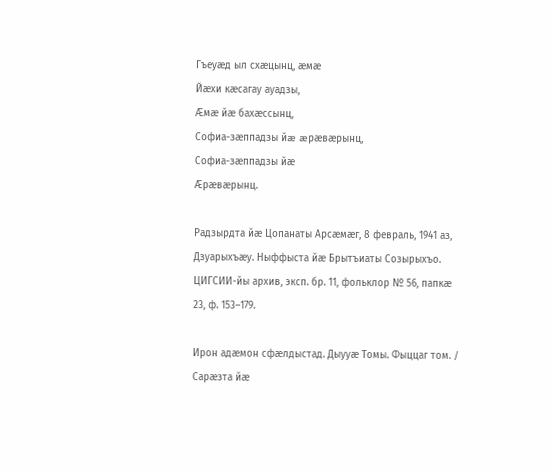Гъеуæд ыл схæцынц, æмæ
Йæхи кæсагау ауадзы,
Æмæ йæ бахæссынц,
Софиа-зæппадзы йæ æрæвæрынц,
Софиа-зæппадзы йæ
Æрæвæрынц.

Радзырдта йæ Цопанаты Арсæмæг, 8 февраль, 1941 аз, Дзуарыхъæу. Ныффыста йæ Брытъиаты Созырыхъо.
ЦИГСИИ-йы архив, эксп. бр. 11, фольклор № 56, папкæ 23, ф. 153–179.

Ирон адæмон сфæлдыстад. Дыууæ Томы. Фыццаг том. / Сарæзта йæ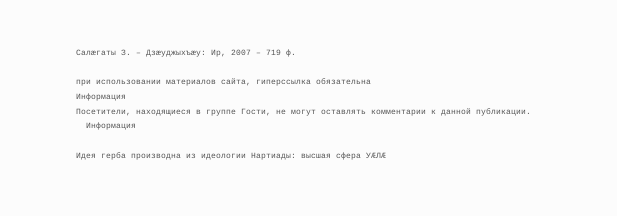Салæгаты З. – Дзæуджыхъæу: Ир, 2007 – 719 ф.

при использовании материалов сайта, гиперссылка обязательна
Информация
Посетители, находящиеся в группе Гости, не могут оставлять комментарии к данной публикации.
  Информация

Идея герба производна из идеологии Нартиады: высшая сфера УÆЛÆ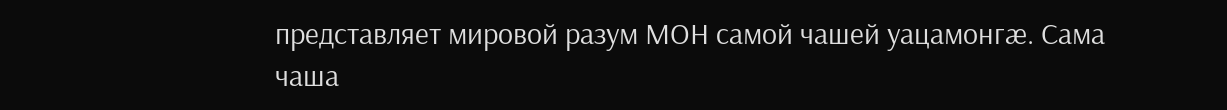представляет мировой разум МОН самой чашей уацамонгæ. Сама чаша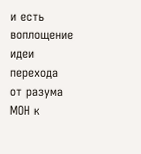и есть воплощение идеи перехода от разума МОН к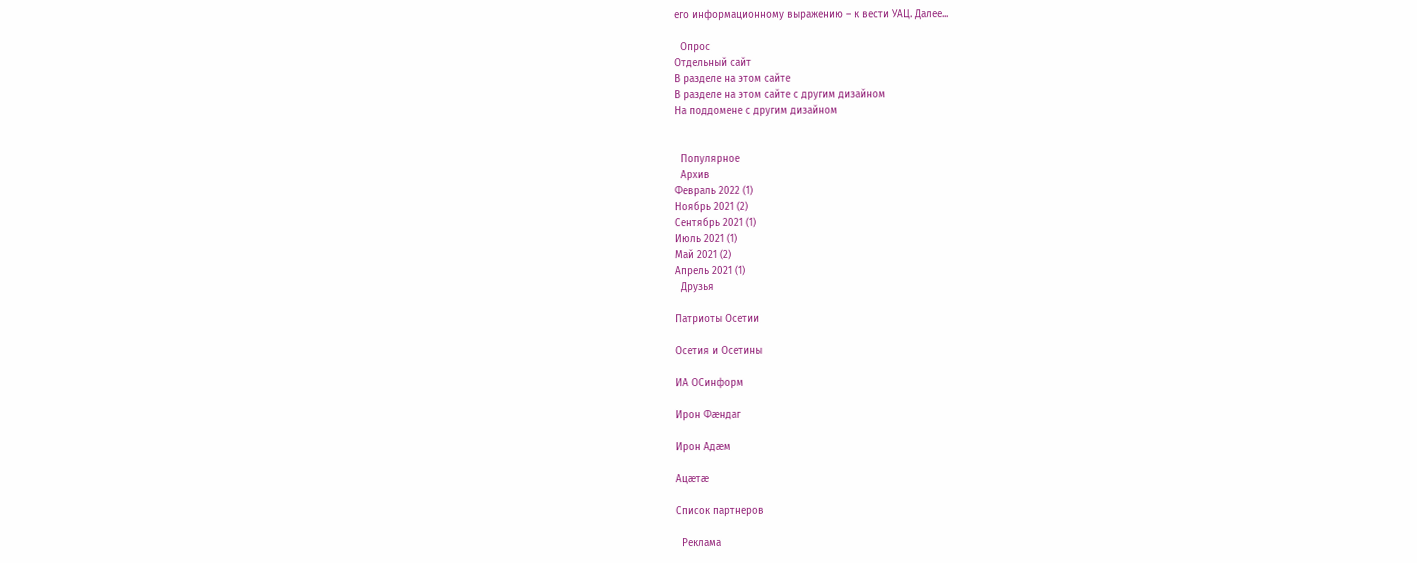его информационному выражению – к вести УАЦ. Далее...

  Опрос
Отдельный сайт
В разделе на этом сайте
В разделе на этом сайте с другим дизайном
На поддомене с другим дизайном


  Популярное
  Архив
Февраль 2022 (1)
Ноябрь 2021 (2)
Сентябрь 2021 (1)
Июль 2021 (1)
Май 2021 (2)
Апрель 2021 (1)
  Друзья

Патриоты Осетии

Осетия и Осетины

ИА ОСинформ

Ирон Фæндаг

Ирон Адæм

Ацæтæ

Список партнеров

  Реклама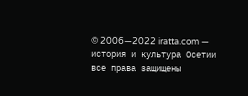© 2006—2022 iratta.com — история и культура Осетии
все права защищены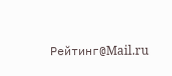Рейтинг@Mail.ru